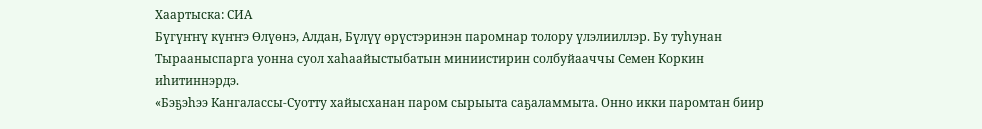Хаартыска: СИА
Бүгүҥҥү күҥҥэ Өлүөнэ, Алдан, Бүлүү өрүстэринэн паромнар толору үлэлииллэр. Бу туһунан Тырааныспарга уонна суол хаһаайыстыбатын миниистирин солбуйааччы Семен Коркин иһитиннэрдэ.
«Бэҕэһээ Кангалассы-Суотту хайысханан паром сырыыта саҕаламмыта. Онно икки паромтан биир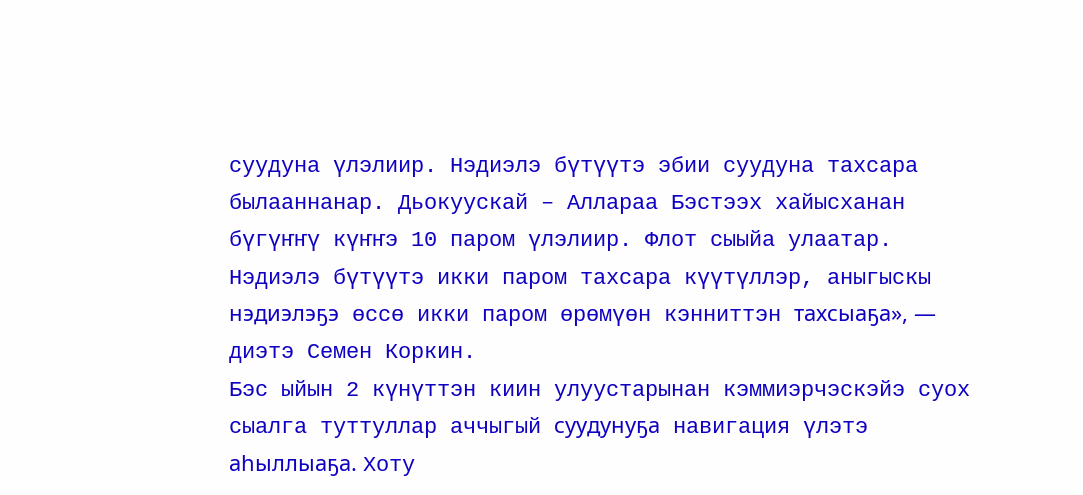суудуна үлэлиир. Нэдиэлэ бүтүүтэ эбии суудуна тахсара былааннанар. Дьокуускай – Аллараа Бэстээх хайысханан бүгүҥҥү күҥҥэ 10 паром үлэлиир. Флот сыыйа улаатар. Нэдиэлэ бүтүүтэ икки паром тахсара күүтүллэр, аныгыскы нэдиэлэҕэ өссө икки паром өрөмүөн кэнниттэн тахсыаҕа», — диэтэ Семен Коркин.
Бэс ыйын 2 күнүттэн киин улуустарынан кэммиэрчэскэйэ суох сыалга туттуллар аччыгый суудунуҕа навигация үлэтэ аһыллыаҕа. Хоту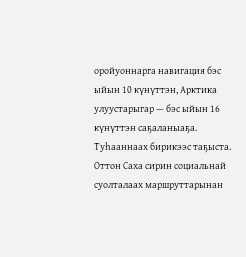оройуоннарга навигация бэс ыйын 10 күнүттэн, Арктика улуустарыгар — бэс ыйын 16 күнүттэн саҕаланыаҕа. Туһааннаах бирикээс таҕыста.
Оттон Саха сирин социальнай суолталаах маршруттарынан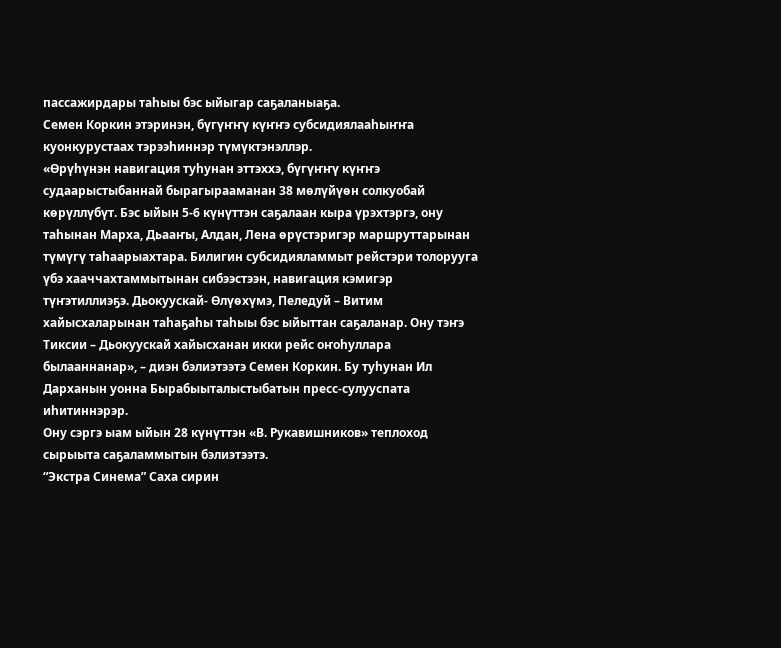пассажирдары таһыы бэс ыйыгар саҕаланыаҕа.
Семен Коркин этэринэн, бүгүҥҥү күҥҥэ субсидиялааһыҥҥа куонкурустаах тэрээһиннэр түмүктэнэллэр.
«Өрүһүнэн навигация туһунан эттэххэ, бүгүҥҥү күҥҥэ судаарыстыбаннай бырагырааманан 38 мөлүйүөн солкуобай көрүллүбүт. Бэс ыйын 5-6 күнүттэн саҕалаан кыра үрэхтэргэ, ону таһынан Марха, Дьааҥы, Алдан, Лена өрүстэригэр маршруттарынан түмүгү таһаарыахтара. Билигин субсидияламмыт рейстэри толорууга үбэ хааччахтаммытынан сибээстээн, навигация кэмигэр түҥэтиллиэҕэ. Дьокуускай- Өлүөхүмэ, Пеледуй – Витим хайысхаларынан таһаҕаһы таһыы бэс ыйыттан саҕаланар. Ону тэҥэ Тиксии – Дьокуускай хайысханан икки рейс оҥоһуллара былааннанар», – диэн бэлиэтээтэ Семен Коркин. Бу туһунан Ил Дарханын уонна Бырабыыталыстыбатын пресс-сулууспата иһитиннэрэр.
Ону сэргэ ыам ыйын 28 күнүттэн «В. Рукавишников» теплоход сырыыта саҕаламмытын бэлиэтээтэ.
“Экстра Синема” Саха сирин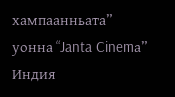хампаанньата” уонна “Janta Cinemа” Индия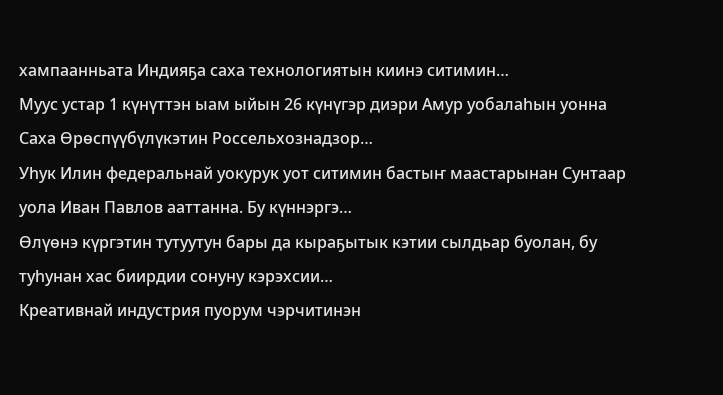хампаанньата Индияҕа саха технологиятын киинэ ситимин…
Муус устар 1 күнүттэн ыам ыйын 26 күнүгэр диэри Амур уобалаһын уонна Саха Өрөспүүбүлүкэтин Россельхознадзор…
Уһук Илин федеральнай уокурук уот ситимин бастыҥ маастарынан Сунтаар уола Иван Павлов ааттанна. Бу күннэргэ…
Өлүөнэ күргэтин тутуутун бары да кыраҕытык кэтии сылдьар буолан, бу туһунан хас биирдии сонуну кэрэхсии…
Креативнай индустрия пуорум чэрчитинэн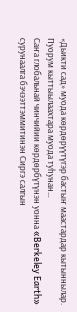«Дьикти сад» муода көрдөрүүтүгэр бастыҥ маастардар кытыннылар. Пуорум кыттыылаахтара муода туһунан…
Саҥа глобальнай чинчийии көрдөрбүтүнэн уонна «Berkeley Earth» сурунаалга бэчээттэммитинэн Сиргэ салгын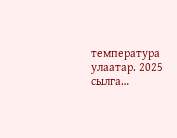температура улаатар. 2025 сылга…